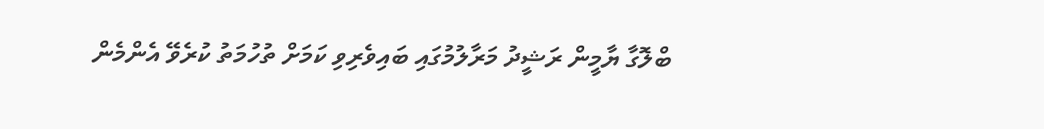ބްލޮގާ ޔާމީން ރަޝީދު މަރާލުމުގައި ބައިވެރިވި ކަމަށް ތުހުމަތު ކުރެވޭ އެންމެން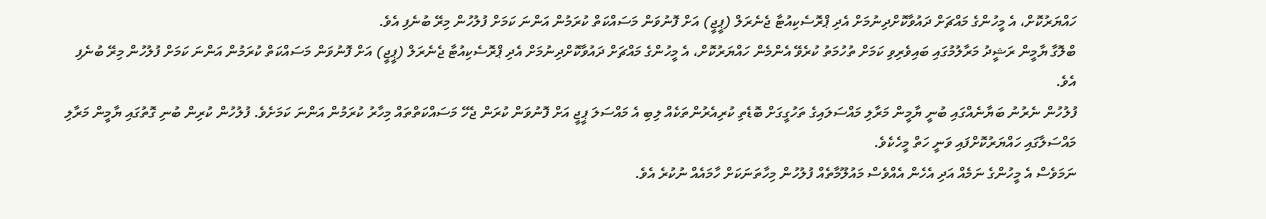ހައްޔަރުކޮށް، އެ މީހުންގެ މައްޗަށް ދައުވާކޮށްދިނުމަށް އެދި ޕްރޮސެކިއުޓާ ޖެނެރަލް (ޕީޖީ) އަށް ފޮނުވަން މަސައްކަތް ކުރަމުން އަންނަ ކަމަށް ފުލުހުން މިރޭ ބުނެފި އެވެ.
ބްލޮގާ ޔާމީން ރަޝީދު މަރާލުމުގައި ބައިވެރިވި ކަމަށް ތުހުމަތު ކުރެވޭ އެންމެން ހައްޔަރުކޮށް، އެ މީހުންގެ މައްޗަށް ދައުވާކޮށްދިނުމަށް އެދި ޕްރޮސެކިއުޓާ ޖެނެރަލް (ޕީޖީ) އަށް ފޮނުވަން މަސައްކަތް ކުރަމުން އަންނަ ކަމަށް ފުލުހުން މިރޭ ބުނެފި އެވެ.
ފުލުހުން ނެރުނު ބަޔާނެއްގައި ބުނީ ޔާމީން މަރާލި މައްސަލައިގެ ތަހުގީގަށް ބޮޑެތި ކުރިއެރުންތަކެއް ލިބި އެ މައްސަލަ ޕީޖީ އަށް ފޮނުވަން ކުރަން ޖެހޭ މަސައްކަތްތައް މިހާރު ކުރަމުން އަންނަ ކަމަށެވެ. ފުލުހުން ކުރިން ބުނި ގޮތުގައި ޔާމީން މަރާލި މައްސަލާގައި ހައްޔަރުކޮށްފައި ވަނީ ހަތް މީހެކެވެ.
ނަމަވެސް އެ މީހުންގެ ނަމެއް އަދި އެހެން އެއްވެސް މައުލޫމާތެއް ފުލުހުން މިހާތަނަކަށް ހާމައެއް ނުކުރެ އެވެ.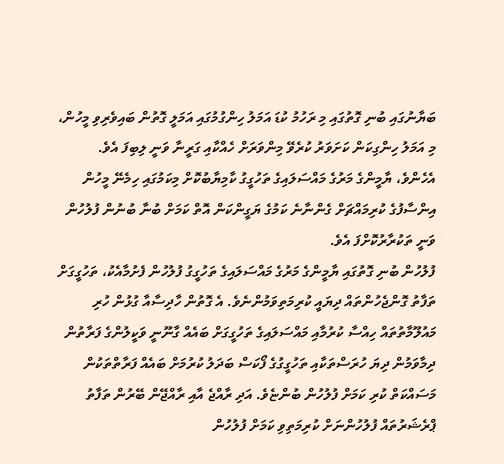ބަޔާނުގައި ބުނި ގޮތުގައި މި ރަހުމު ކުޑަ އަމަލު ހިންގުމުގައި އަމަލީ ގޮތުން ބައިވެރިވި މީހުން، މި އަމަލު ހިންގިކަން ކަށަވަރު ކުރެވޭ މިންވަރަށް ހެއްކާއި ގަރީނާ ވަނީ ލިބިފަ އެވެ.
އެހެންވެ، ޔާމީންގެ މަރުގެ މައްސަލައިގެ ތަހުގީގު ކާމިޔާބުކޮށް މިކަމުގައި ހިމެނޭ މީހުން އިންސާފުގެ ކުރިމައްޗަށް ގެންނާނެ ކަމުގެ ޔަގީންކަން އޮތް ކަމަށް ބުނާ ބުނުން ފުލުހުން ވަނީ ތަކުރާރުކޮށްފަ އެވެ.
ފުލުހުން ބުނި ގޮތުގައި ޔާމީންގެ މަރުގެ މައްސަލައިގެ ތަހުގީގު ފުލުހުން ފެށުމާއެކު، ތަހުގީގަށް ތަފާތު ގޮންޖެހުންތައް ދިޔައީ ކުރިމަތިވަމުންނެވެ. އެ ގޮތުން ހާދިސާއާ ގުޅުން ހުރި މައުލޫމާތުތައް ހިއްސާ ކުރުމާއި މައްސަލައިގެ ތަހުގީގަށް ބައެއް ގާނޫނީ ވަކީލުންގެ ފަރާތުން ދިމާވަމުން ދިޔަ ހުރަސްތަކާއި ތަހުގީގުގެ ފޯކަސް ބަދަލު ކުރުމަށް ބައެއް ފަރާތްތަކުން މަސައްކަތް ކުރި ކަމަށް ފުލުހުން ބުންޏެވެ. އަދި ރާއްޖެ އާއި ރާއްޖޭން ބޭރުން ތަފާތު ޕްރެޝަރުތައް ފުލުހުންނަށް ކުރިމަތިވި ކަމަށް ފުލުހުން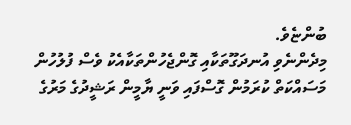ބުންޏެވެ.
މިދެންނެވި އުނދަގޫތަކާއި ގޮންޖެހުންތަކާއެކު ވެސް ފުލުހުން މަސައްކަތް ކުރަމުން ގޮސްފައި ވަނީ ޔާމީން ރަޝީދުގެ މަރުގެ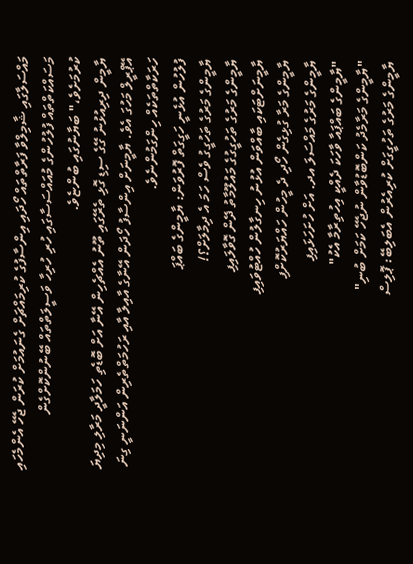މައްސަލާގައި ޝާމިލްވާ ފަރާތްތައް ހޯދައި އިންސާފުގެ ކުރިމައްޗަށް ގެނައުމަށް ކުރަން ޖެހޭ އެންމެހައި މަސައްކަތްތައް ފުލުހުންގެ މުއައްސަސާގައި ހުރި ހުރިހާ ވަސީލަތްތައް ބޭނުންކޮށްގެން ކުރުމަށެވެ،" ބަޔާނުގައި ބުންޏެވެ.
ޔާމީން ދިރިއުޅުނު ގޭގެ ސިޑި ގޮޅި ތެރޭގައި ތޫނު އެއްޗެހިން އޭނާ އަށް ބޮޑެތި ހަމަލާދީ މަރާލި މިދިޔަ އޭޕްރީލް މަހުގަ އެވެ. ޔާމީނަށް އިންސާފު ހޯދަން އޭނާގެ އާއިލާ އާއި ރަހުމަތްތެރިން އަންނަނީ ގިނަ ހަރަކާތްތަކެއް ހިންގަމުންނެވެ.
ފުލުހުން އުޅެނީ ހަގީގަތް ފޮރުވަން: ޔާމީންގެ ބައްޕަ
ޔާމީންގެ މަރުގެ ތަހުގީގު ވެސް ހަމަ އެ ދިމާލަށް؟!
ޔާމީންގެ މަރުގެ ތަހުގީގުގެ މައުލޫމާތު ދޭން ގޮވާލައިފި
ޔާމީނަށްޓަކައި ބާއްވަން އުޅުނު ހިނގާލުން ހުއްޓުވައިފި
ޔާމީންގެ މަރާ ގުޅިގެން ހޯދި ދެ މީހުން ހައްޔަރުކޮށްފި
ޔާމީންގެ މަރުގެ މައްސަލަ އދ. އަށް ހުށަހަޅައިފި
"ޔާމީންގެ ބައްޕައާ ވާހަކަ ދެއްކީ އިހުތިރާމާ އެކު"
"ޔާމީންގެ މަރާމެދު ކަންބޮޑުވާން ނުޖެހޭ ކަމަށް ބުނި"
ޔާމީންގެ މަރުގެ ތަހުގީގަށް ކުރިއެރުން އެބަލިބޭ: ޕޮލިސް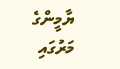ޔާމީންގެ މަރުގައި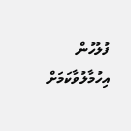ފުލުހުން އިހުމާލުވާކަމަށް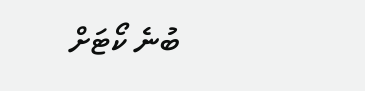ބުނެ ކޯޓަށް